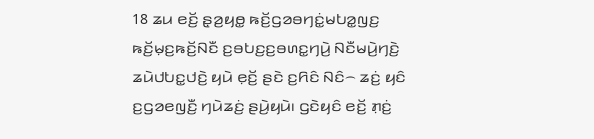18 ꤘꤣ ꤕꤢꤩ꤬ ꤔ꤫ꤤ꤬ꤟꤥ꤭ ꤒꤢꤩ꤬ꤞꤤꤋꤚꤢꤦ꤭ꤗꤝꤤ꤭ꤜꤢ꤬ ꤒꤢꤩ꤬ꤗ꤫ꤢ꤬ꤒꤢꤩ꤬ꤡꤢꤪ ꤢ꤬ꤋꤝꤢ꤬ꤢ꤬ꤋꤛꤢ꤭ꤚꤣꤧ꤬ ꤡꤢꤪꤗꤣꤧ꤬ꤚꤢꤧ꤬ ꤘꤣꤧꤓꤝꤢ꤭ꤓꤢꤧ꤬ ꤟꤣꤧ ꤕ꤫ꤢꤩ꤬ ꤔꤢꤧ ꤢ꤬ꤖꤢꤨ ꤡꤢꤨ꤮ ꤘꤢꤦ꤬ ꤟꤢꤨ ꤢ꤬ꤞꤤꤕꤜꤢꤪ꤬ ꤚꤣꤧꤘꤢꤦ꤬ ꤔꤣꤧ꤬ꤟꤣꤧ꤯ ꤞꤢꤧꤟꤢꤨ ꤕꤢꤩ꤬ ꤊ꤫ꤢꤦ꤬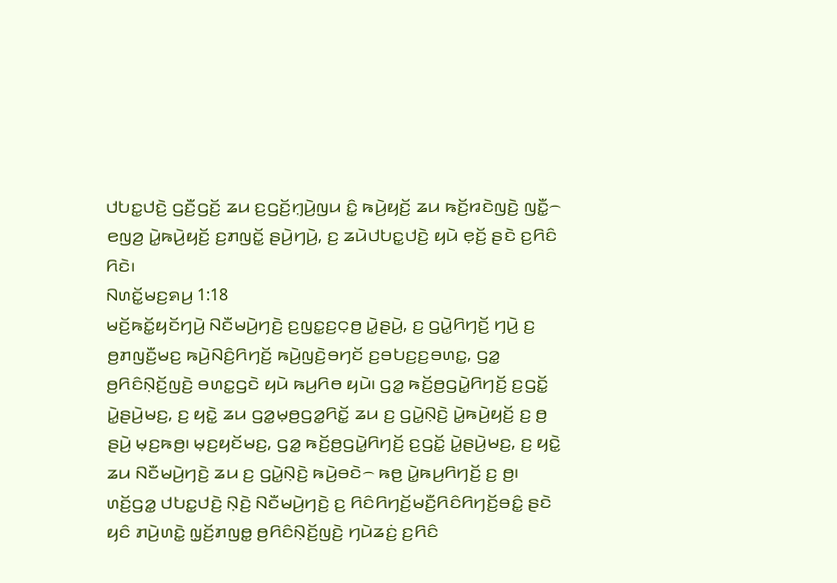ꤓꤝꤢ꤭ꤓꤢꤧ꤬ ꤞꤢꤪ꤬ꤞꤢꤩ꤬ ꤘꤣ ꤢ꤬ꤞꤢꤩ꤬ꤚ꤫ꤣꤧ꤬ꤜꤣ ꤢꤨ꤭ ꤒꤣꤧ꤬ꤟꤢꤩ꤬ ꤘꤣ ꤒꤢꤩ꤬ꤙꤢꤧꤜꤢꤧ꤬ ꤜꤢꤪ꤭꤮ ꤕꤜꤤ꤬ ꤣꤧ꤭ꤒꤣꤧ꤬ꤟꤢꤩ꤬ ꤢ꤬ꤊꤜꤢꤩ꤭ ꤔꤣꤧ꤬ꤚꤣꤧ꤬, ꤢ꤬ ꤘꤣꤧꤓꤝꤢ꤭ꤓꤢꤧ꤬ ꤟꤣꤧ ꤕ꤫ꤢꤩ꤬ ꤔꤢꤧ ꤢ꤬ꤖꤢꤨ ꤖꤢꤧ꤯
ꤡꤛꤢꤩ꤭ꤗꤢ꤬ꤎꤣ꤬ 1:18
ꤗꤢꤩ꤬ꤒꤢꤩ꤭ꤟꤢꤩꤚꤣꤧ꤬ ꤡꤢꤪꤗꤣꤧ꤬ꤚꤢꤧ꤬ ꤢ꤬ꤜꤢ꤭ꤢ꤬ꤍ꤫ꤥ꤬ ꤣꤧ꤭ꤔꤣꤧ꤬, ꤢ꤬ ꤞꤣꤧ꤭ꤖꤚꤢꤩ꤬ ꤚꤣꤧ꤬ ꤢ꤬ ꤥ꤬ꤊꤜꤢꤪ꤬ꤗꤢ꤬ ꤒꤣꤧ꤬ꤡꤢꤨ꤬ꤖꤚꤢꤩ꤬ ꤒꤣꤧ꤬ꤜꤢꤧ꤬ꤋꤚꤢꤩ ꤢ꤬ꤋꤝꤢ꤬ꤢ꤬ꤋꤛꤢ꤭, ꤞꤤ꤭ ꤥ꤬ꤖꤢꤨꤡ꤫ꤢꤩ꤬ꤜꤢꤧ꤬ ꤋꤛꤢ꤭ꤞꤢꤧ ꤟꤣꤧ ꤒꤣ꤬ꤖꤥ ꤟꤣꤧ꤯ ꤞꤤ꤭ ꤒꤢꤩ꤬ꤥ꤬ꤞꤣꤧ꤭ꤖꤚꤢꤩ꤬ ꤢ꤬ꤞꤢꤩ꤭ ꤣꤧ꤭ꤔꤣꤧ꤬ꤗꤢ꤬, ꤢ꤬ ꤟꤢꤧ꤭ ꤘꤣ ꤞꤤ꤭ꤗ꤫ꤥ꤬ꤞꤤ꤭ꤖꤢꤩ꤭ ꤘꤣ ꤢ꤬ ꤞꤣꤧ꤭ꤡ꤫ꤢꤧ꤬ ꤣꤧ꤭ꤒꤣꤧ꤬ꤟꤢꤩ꤬ ꤢ꤬ ꤥ꤬ ꤔꤣꤧ꤬ ꤗ꤫ꤢ꤬ꤒꤥ꤬꤯ ꤗ꤫ꤢ꤬ꤟꤢꤩꤗꤢ꤬, ꤞꤤ꤭ ꤒꤢꤩ꤬ꤥ꤬ꤞꤣꤧ꤭ꤖꤚꤢꤩ꤬ ꤢ꤬ꤞꤢꤩ꤭ ꤣꤧ꤭ꤔꤣꤧ꤬ꤗꤢ꤬, ꤢ꤬ ꤟꤢꤧ꤭ ꤘꤣ ꤡꤢꤪꤗꤣꤧ꤬ꤚꤢꤧ꤬ ꤘꤣ ꤢ꤬ ꤞꤣꤧ꤭ꤡ꤫ꤢꤧ꤬ ꤒꤣꤧ꤬ꤋꤢꤧ꤮ ꤒꤥ꤬ ꤣꤧ꤭ꤒꤣ꤬ꤖꤚꤢꤩ꤬ ꤢ꤬ ꤥ꤬꤯
ꤛꤢꤩ꤬ꤞꤤ꤭ ꤓꤝꤢ꤭ꤓꤢꤧ꤬ ꤡ꤫ꤢꤧ꤬ ꤡꤢꤪꤗꤣꤧ꤬ꤚꤢꤧ꤬ ꤢ꤬ ꤖꤢꤨꤖꤚꤢꤩ꤬ꤗꤢꤪ꤬ꤖꤢꤨꤖꤚꤢꤩ꤬ꤋꤢꤨ꤭ ꤔꤢꤧ ꤟꤢꤨ ꤊꤣꤧ꤬ꤛꤢꤧ꤭ ꤜ꤫ꤢꤩ꤬ꤊꤜꤥ꤭ ꤥ꤬ꤖꤢꤨꤡ꤫ꤢꤩ꤬ꤜꤢꤧ꤬ ꤚꤣꤧꤘꤢꤦ꤬ ꤢ꤬ꤖꤢꤨ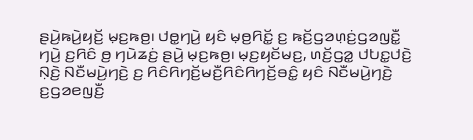ꤔꤣꤧ꤬ꤒꤣꤧ꤬ꤟꤢꤩ꤬ ꤗ꤫ꤢ꤬ꤒꤥ꤬꤯ ꤓꤥ꤭ꤚꤣꤧ꤬ ꤟꤢꤨ ꤗ꤫ꤥ꤬ꤖꤢꤩ꤭ ꤢ꤬ ꤒꤢꤩ꤬ꤞꤤꤛ꤫ꤢꤦ꤬ꤞꤤꤜꤢꤪ꤭ ꤚꤣꤧ꤬ ꤢ꤬ꤖꤢꤨ ꤥ꤬ ꤚꤣꤧꤘꤢꤦ꤬ ꤔꤣꤧ꤬ ꤗ꤫ꤢ꤬ꤒꤥ꤬꤯ ꤗ꤫ꤢ꤬ꤟꤢꤩꤗꤢ꤬, ꤛꤢꤩ꤬ꤞꤤ꤭ ꤓꤝꤢ꤭ꤓꤢꤧ꤬ ꤡ꤫ꤢꤧ꤬ ꤡꤢꤪꤗꤣꤧ꤬ꤚꤢꤧ꤬ ꤢ꤬ ꤖꤢꤨꤖꤚꤢꤩ꤬ꤗꤢꤪ꤬ꤖꤢꤨꤖꤚꤢꤩ꤬ꤋꤢꤨ꤭ ꤟꤢꤨ ꤡꤢꤪꤗꤣꤧ꤬ꤚꤢꤧ꤬ ꤢ꤬ꤞꤤꤕꤜꤢꤪ꤬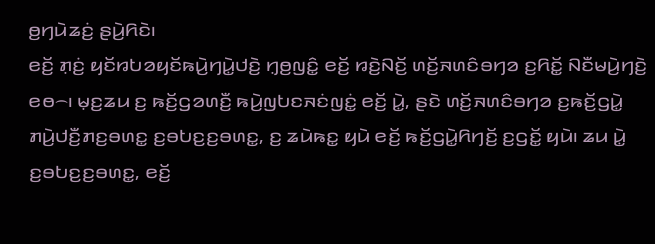ꤥ꤬ꤚꤣꤧꤘꤢꤦ꤬ ꤔꤣꤧ꤬ꤖꤢꤧ꤯
ꤕꤢꤩ꤬ ꤊ꤫ꤢꤦ꤬ ꤟꤢꤩꤙꤝꤤꤟꤢꤩꤒꤣꤧ꤬ꤚꤣꤧ꤭ꤓꤢꤧ꤬ ꤚ꤫ꤥ꤬ꤜꤢꤨ꤭ ꤕꤢꤩ꤬ ꤙꤢꤧ꤬ꤡꤢꤩ꤬ ꤛꤢꤩ꤬ꤏꤛꤢꤨꤋꤚꤤ ꤢ꤬ꤖꤢꤩ꤭ ꤡꤢꤪꤗꤣꤧ꤬ꤚꤢꤧ꤬ ꤕꤥ꤮꤯ ꤗ꤫ꤢ꤬ꤘꤣ ꤢ꤬ ꤒꤢꤩ꤬ꤞꤤꤛꤢꤪ꤬ ꤒꤣꤧ꤬ꤜꤝꤢꤏꤢꤦꤜꤢꤦ꤭ ꤕꤢꤩ꤬ ꤣꤧ꤭, ꤔꤢꤧ ꤛꤢꤩ꤬ꤏꤛꤢꤨꤋꤚꤤ ꤢ꤬ꤒꤢꤩ꤬ꤞꤣꤧ꤭ ꤊꤣꤧ꤬ꤓꤢꤪ꤬ꤊꤢ꤬ꤋꤛꤢ꤭ ꤢ꤬ꤋꤝꤢ꤬ꤢ꤬ꤋꤛꤢ꤭, ꤢ꤬ ꤘꤣꤧꤒꤢ꤭ ꤟꤣꤧ ꤕꤢꤩ꤬ ꤒꤢꤩ꤬ꤞꤣꤧ꤭ꤖꤚꤢꤩ꤬ ꤢ꤬ꤞꤢꤩ꤭ ꤟꤣꤧ꤯ ꤘꤣ ꤣꤧ꤭ ꤢ꤬ꤋꤝꤢ꤬ꤢ꤬ꤋꤛꤢ꤭, ꤕꤢꤩ꤬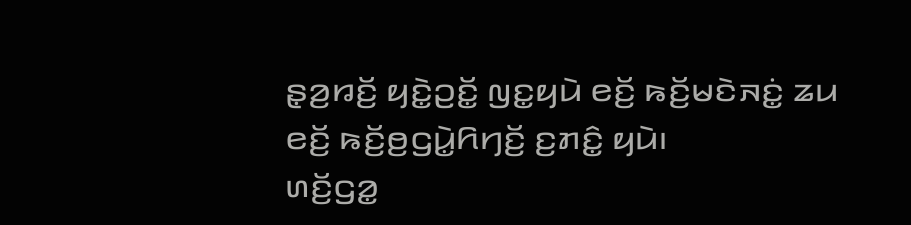ꤔ꤫ꤤ꤬ꤙꤢꤩ꤬ ꤟꤢꤧ꤭ꤑꤢꤩ꤭ ꤜꤢ꤭ꤟꤣꤧ ꤕꤢꤩ꤬ ꤒꤢꤩ꤬ꤗꤢꤧꤏꤢꤦ꤭ ꤘꤣ ꤕꤢꤩ꤬ ꤒꤢꤩ꤬ꤥ꤬ꤞꤣꤧ꤭ꤖꤚꤢꤩ꤬ ꤢ꤬ꤊꤢꤨ꤭ ꤟꤣꤧ꤯
ꤛꤢꤩ꤬ꤞꤤ꤭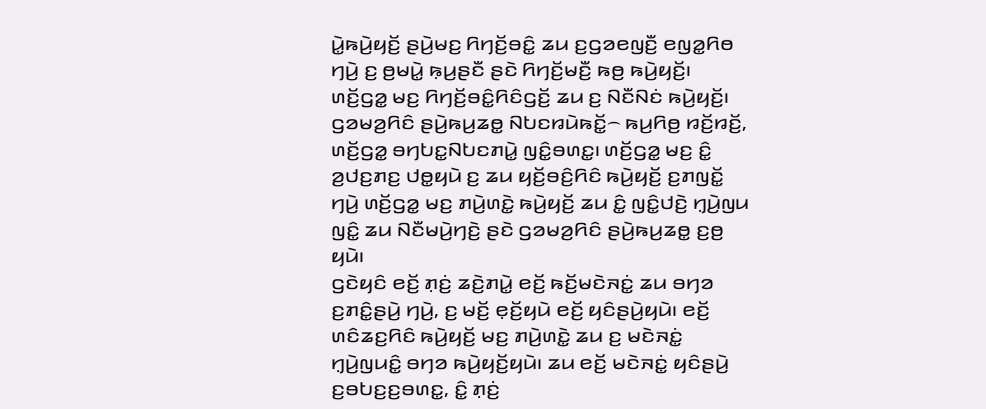ꤣꤧ꤭ꤒꤣꤧ꤬ꤟꤢꤩ꤬ ꤔꤣꤧ꤬ꤗꤢ꤬ ꤖꤚꤢꤩ꤬ꤋꤢꤨ꤭ ꤘꤣ ꤢ꤬ꤞꤤꤕꤜꤢꤪ꤬ ꤕꤜꤤ꤭ꤖꤥ ꤚꤣꤧ꤬ ꤢ꤬ ꤥ꤬ꤗꤣꤧ꤭ ꤒ꤫ꤣ꤬ꤔꤢꤪ ꤔꤢꤧ ꤖꤚꤢꤩ꤬ꤗꤢꤪ꤬ ꤒꤥ꤬ ꤒꤣꤧ꤬ꤟꤢꤩ꤬꤯ ꤛꤢꤩ꤬ꤞꤤ꤭ ꤗꤢ꤬ ꤖꤚꤢꤩ꤬ꤋꤢꤨ꤭ꤖꤢꤨꤞꤢꤩ꤬ ꤘꤣ ꤢ꤬ ꤡꤢꤪꤡꤢꤦ ꤒꤣꤧ꤬ꤟꤢꤩ꤬꤯ ꤞꤤꤗꤤ꤬ꤖꤢꤨ ꤔꤣꤧ꤬ꤒꤣ꤬ꤘꤥ꤭ ꤡꤝꤢꤙꤣꤧꤒꤢꤩ꤭꤮ ꤒꤣ꤬ꤖꤥ꤬ ꤙꤢꤩ꤬ꤙꤢꤩ꤬, ꤛꤢꤩ꤬ꤞꤤ꤭ ꤋꤚꤝꤢ꤭ꤡꤝꤢꤊꤣꤧ꤭ ꤜꤢꤨ꤭ꤋꤛꤢ꤭꤯ ꤛꤢꤩ꤬ꤞꤤ꤭ ꤗꤢ꤬ ꤢꤨ꤭ ꤤ꤬ꤓꤢ꤬ꤊꤢ꤬ ꤓꤥ꤭ꤟꤣꤧ ꤢ꤬ ꤘꤣ ꤟꤢꤩ꤬ꤋꤢꤨ꤬ꤖꤢꤨ ꤒꤣꤧ꤬ꤟꤢꤩ꤬ ꤢ꤬ꤊꤜꤢꤩ꤭ ꤚꤣꤧ꤬ ꤛꤢꤩ꤬ꤞꤤ꤭ ꤗꤢ꤬ ꤊꤣꤧ꤬ꤛꤢꤧ꤭ ꤒꤣꤧ꤬ꤟꤢꤩ꤬ ꤘꤣ ꤢꤨ꤭ ꤜꤢꤨ꤭ꤓꤢꤧ꤬ ꤚ꤫ꤣꤧ꤬ꤜꤣ ꤜꤢꤨ꤭ ꤘꤣ ꤡꤢꤪꤗꤣꤧ꤬ꤚꤢꤧ꤬ ꤔꤢꤧ ꤞꤤꤗꤤ꤬ꤖꤢꤨ ꤔꤣꤧ꤬ꤒꤣ꤬ꤘꤥ꤭ ꤢ꤬ꤥ꤬ ꤟꤣꤧ꤯
ꤞꤢꤧꤟꤢꤨ ꤕꤢꤩ꤬ ꤊ꤫ꤢꤦ꤬ ꤘꤢꤧ꤬ꤊꤣꤧ꤭ ꤕꤢꤩ꤬ ꤒꤢꤩ꤬ꤗꤢꤧꤏꤢꤦ꤭ ꤘꤣ ꤋꤚꤤ ꤢ꤬ꤊꤢꤨ꤭ꤔꤣꤧ꤬ ꤚꤣꤧ꤬, ꤢ꤬ ꤗꤢꤩ꤬ ꤕ꤫ꤢꤩ꤬ꤟꤣꤧ ꤕꤢꤩ꤬ ꤟꤢꤨꤔꤣꤧ꤬ꤟꤣꤧ꤯ ꤕꤢꤩ꤬ ꤛꤢꤨꤘꤢ꤬ꤖꤢꤨ ꤒꤣꤧ꤬ꤟꤢꤩ꤬ ꤗꤢ꤬ ꤊꤣꤧ꤬ꤛꤢꤧ꤭ ꤘꤣ ꤢ꤬ ꤗꤢꤧꤏꤢꤦ꤭ ꤚ꤫ꤣꤧ꤬ꤜꤣꤢꤨ꤭ ꤋꤚꤤ ꤒꤣꤧ꤬ꤟꤢꤩ꤬ꤟꤣꤧ꤯ ꤘꤣ ꤕꤢꤩ꤬ ꤗꤢꤧꤏꤢꤦ꤭ ꤟꤢꤨꤔꤣꤧ꤬ ꤢ꤬ꤋꤝꤢ꤬ꤢ꤬ꤋꤛꤢ꤭, ꤢꤨ꤭ ꤊ꤫ꤢꤦ꤬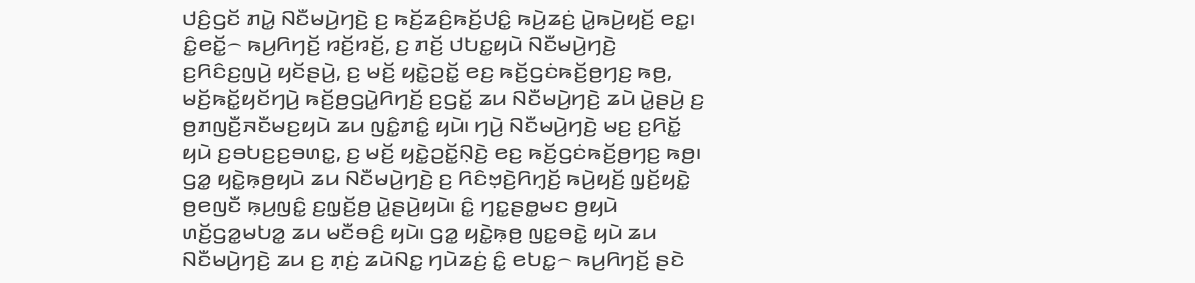ꤓꤢꤨ꤬ꤞꤢꤩ ꤊꤣꤧ꤭ ꤡꤢꤪꤗꤣꤧ꤬ꤚꤢꤧ꤬ ꤢ꤬ ꤒꤢꤩ꤬ꤘꤢꤨ꤬ꤒꤢꤩ꤬ꤓꤢꤨ꤭ ꤒꤣꤧ꤬ꤘꤢꤦ꤬ ꤣꤧ꤭ꤒꤣꤧ꤬ꤟꤢꤩ꤬ ꤕꤢ꤭꤯
ꤢꤨ꤭ꤕꤢꤩ꤭꤮ ꤒꤣ꤬ꤖꤚꤢꤩ꤬ ꤙꤢꤩ꤬ꤙꤢꤩ꤬, ꤢ꤬ ꤊꤢꤩ꤬ ꤓꤝꤢ꤭ꤟꤣꤧ ꤡꤢꤪꤗꤣꤧ꤬ꤚꤢꤧ꤬ ꤢ꤬ꤖꤢꤨꤢ꤬ꤜꤣꤧ꤬ ꤟꤢꤩꤔꤣꤧ꤬, ꤢ꤬ ꤗꤢꤩ꤬ ꤟꤢꤧ꤭ꤑꤢꤩ꤭ ꤕꤢ꤬ ꤒꤢꤩ꤬ꤞꤢꤦꤒꤢꤩ꤬ꤥ꤬ꤚꤢ꤬ ꤒꤥ꤬, ꤗꤢꤩ꤬ꤒꤢꤩ꤭ꤟꤢꤩꤚꤣꤧ꤬ ꤒꤢꤩ꤬ꤥ꤬ꤞꤣꤧ꤭ꤖꤚꤢꤩ꤬ ꤢ꤬ꤞꤢꤩ꤭ ꤘꤣ ꤡꤢꤪꤗꤣꤧ꤬ꤚꤢꤧ꤬ ꤘꤣꤧ ꤣꤧ꤭ꤔꤣꤧ꤬ ꤢ꤬ ꤥ꤬ꤊꤜꤢꤪ꤬ꤏꤢꤪꤗꤢ꤬ꤟꤣꤧ ꤘꤣ ꤜꤢꤨ꤭ꤊꤢꤨ꤭ ꤟꤣꤧ꤯ ꤚꤣꤧ꤬ ꤡꤢꤪꤗꤣꤧ꤬ꤚꤢꤧ꤬ ꤗꤢ꤬ ꤢ꤬ꤖꤢꤩ꤭ ꤟꤣꤧ ꤢ꤬ꤋꤝꤢ꤬ꤢ꤬ꤋꤛꤢ꤭, ꤢ꤬ ꤗꤢꤩ꤬ ꤟꤢꤧ꤭ꤑꤢꤩ꤭ꤡ꤫ꤢꤧ꤬ ꤕꤢ꤬ ꤒꤢꤩ꤬ꤞꤢꤦꤒꤢꤩ꤬ꤥ꤬ꤚꤢ꤬ ꤒꤥ꤬꤯
ꤞꤤ꤭ ꤟꤢꤧ꤭ꤒ꤫ꤥ꤬ꤟꤣꤧ ꤘꤣ ꤡꤢꤪꤗꤣꤧ꤬ꤚꤢꤧ꤬ ꤢ꤬ ꤖꤢꤨꤠ꤫ꤢꤧ꤬ꤖꤚ꤫ꤢꤩ꤬ ꤒꤣꤧ꤬ꤟꤢꤩ꤬ ꤜ꤫ꤢꤩ꤬ꤟꤢꤧ꤭ ꤥ꤬ꤕꤜꤢꤪ ꤒ꤫ꤣ꤬ꤜꤢꤨ꤭ ꤢ꤬ꤜ꤫ꤢꤩ꤬ꤥ꤬ ꤣꤧ꤭ꤔꤣꤧ꤬ꤟꤣꤧ꤯ ꤢꤨ꤭ ꤚꤢ꤭ꤔꤥ꤭ꤗꤢ ꤥ꤬ꤟꤣꤧ ꤛꤢꤩ꤬ꤞꤤ꤭ꤗꤝꤤ꤭ ꤘꤣ ꤗꤢꤪꤋꤢꤨ꤬ ꤟꤣꤧ꤯ ꤞꤤ꤭ ꤟꤢꤧ꤭ꤒ꤫ꤥ꤬ ꤜꤢ꤭ꤋꤢꤧ꤭ ꤟꤣꤧ ꤘꤣ ꤡꤢꤪꤗꤣꤧ꤬ꤚꤢꤧ꤬ ꤘꤣ ꤢ꤬ ꤊ꤫ꤢꤦ꤬ ꤘꤣꤧꤡꤢ꤭ ꤚꤣꤧꤘꤢꤦ꤬ ꤢꤨ꤭ ꤕꤝꤢ꤭꤮ ꤒꤣ꤬ꤖꤚꤢꤩ꤬ ꤔꤢꤧ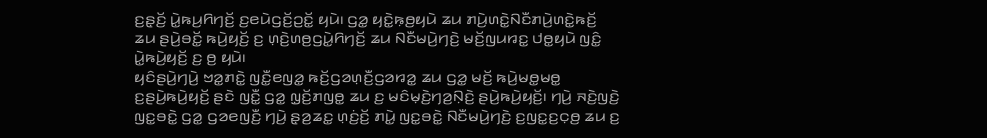ꤢ꤬ꤔ꤫ꤢꤩ꤬ ꤣꤧ꤭ꤒꤣ꤬ꤖꤚꤢꤩ꤬ ꤢ꤬ꤕꤣꤧꤞꤢꤩ꤬ꤑꤢꤩ꤭ ꤟꤣꤧ꤯ ꤞꤤ꤭ ꤟꤢꤧ꤭ꤒ꤫ꤥ꤬ꤟꤣꤧ ꤘꤣ ꤊꤣꤧ꤬ꤛꤢꤧ꤭ꤡꤢꤪꤊꤣꤧ꤬ꤛꤢꤧ꤭ꤒꤢꤩ꤬ ꤘꤣ ꤔꤣꤧ꤬ꤋꤢꤩ꤭ ꤒꤣꤧ꤬ꤟꤢꤩ꤬ ꤢ꤬ ꤛ꤫ꤢꤧ꤬ꤛꤥ꤬ꤞꤣꤧ꤭ꤖꤚꤢꤩ꤬ ꤘꤣ ꤡꤢꤪꤗꤣꤧ꤬ꤚꤢꤧ꤬ ꤗꤢꤩ꤬ꤜꤣꤙꤢ꤭ ꤓꤥ꤭ꤟꤣꤧ ꤜꤢꤨ꤭ ꤣꤧ꤭ꤒꤣꤧ꤬ꤟꤢꤩ꤬ ꤢ꤬ ꤥ꤬ ꤟꤣꤧ꤯
ꤟꤢꤨꤔꤣꤧ꤬ꤚꤣꤧ꤬ ꤠꤤ꤭ꤊꤢꤧ꤭ ꤜꤢꤪ꤭ꤕꤜꤤ꤭ ꤒꤢꤩ꤬ꤞꤤꤛ꤫ꤢꤪ꤬ꤞꤤꤙꤤ꤭ ꤘꤣ ꤞꤤ꤭ ꤗꤢꤩ꤬ ꤒꤣꤧ꤬ꤗꤥ꤭ꤗꤥ꤭ ꤢ꤬ꤔꤣꤧ꤬ꤒꤣꤧ꤬ꤟꤢꤩ꤬ ꤔꤢꤧ ꤜꤢꤪ꤭ ꤞꤤ꤭ ꤜ꤫ꤢꤩ꤬ꤊꤜꤥ꤭ ꤘꤣ ꤢ꤬ ꤗꤢꤨꤗ꤫ꤢꤧ꤬ꤚꤤ꤬ꤡ꤫ꤢꤧ꤬ ꤔꤣꤧ꤬ꤒꤣꤧ꤬ꤟꤢꤩ꤬꤯ ꤚꤣꤧ꤬ ꤏꤢꤧ꤬ꤜꤢꤧ꤬ ꤜꤢ꤭ꤋꤢꤧ꤭ ꤞꤤ꤭ ꤞꤤꤕꤜꤢꤪ꤬ ꤚꤣꤧ꤬ ꤔ꤫ꤤ꤬ꤘꤢ꤭ ꤛ꤫ꤢꤦ꤬ꤢꤩ꤬ ꤊꤣꤧ꤭ ꤜꤢ꤭ꤋꤢꤧ꤭ ꤡꤢꤪꤗꤣꤧ꤬ꤚꤢꤧ꤬ ꤢ꤬ꤜꤢ꤭ꤢ꤬ꤍ꤫ꤥ꤬ ꤘꤣ ꤢ꤬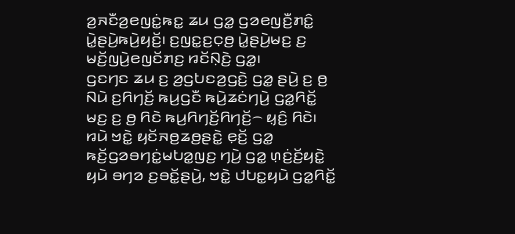ꤤ꤬ꤏꤢꤪꤤ꤬ꤕꤜꤢꤦ꤭ꤒꤢ꤭ ꤘꤣ ꤞꤤ꤭ ꤞꤤꤕꤜꤢꤪ꤬ꤊꤢꤨ꤭ ꤣꤧ꤭ꤔꤣꤧ꤬ꤒꤣꤧ꤬ꤟꤢꤩ꤬꤯ ꤢ꤬ꤜꤢ꤭ꤢ꤬ꤍ꤫ꤥ꤬ ꤣꤧ꤭ꤔꤣꤧ꤬ꤗꤢ꤬ ꤢ꤬ ꤗꤢꤩ꤬ꤜꤣꤧ꤬ꤕꤜꤢꤩꤊꤢ꤬ ꤙꤢꤩꤡ꤫ꤢꤧ꤬ ꤞꤤ꤭꤯
ꤞꤢꤚꤢ ꤘꤣ ꤢ꤬ ꤤ꤬ꤞꤝꤢꤤ꤬ꤞꤢꤧ꤬ ꤞꤤ꤭ ꤔꤣꤧ꤬ ꤢ꤬ ꤥ꤬ ꤡꤣꤧ ꤢ꤬ꤖꤚꤢꤩ꤬ ꤒꤣ꤬ꤞꤢꤪ ꤒꤣꤧ꤬ꤘꤢꤦꤚꤣꤧ꤬ ꤞꤤ꤭ꤖꤢꤩ꤭ ꤗꤢ꤬ ꤢ꤬ ꤥ꤬ ꤖꤢꤧ ꤒꤣ꤬ꤖꤚꤢꤩ꤬ꤖꤚꤢꤩ꤬꤮ ꤟ꤫ꤢꤨ꤬ ꤖꤢꤧ꤯ ꤙꤣꤧ ꤠꤢꤧ꤭ ꤟꤢꤩꤏꤥ꤬ꤘꤥ꤬ꤔꤢꤧ꤭ ꤕ꤫ꤢꤩ꤬ ꤞꤤ꤭ ꤒꤢꤩ꤬ꤞꤤꤋꤚꤢꤦ꤭ꤗꤝꤤ꤭ꤜꤢ꤬ ꤚꤣꤧ꤬ ꤞꤤ꤭ ꤛ꤫ꤢꤦ꤬ꤢꤩ꤬ꤟꤢꤧ꤭ ꤟꤣꤧ ꤋꤚꤤ ꤢ꤬ꤋꤢꤩ꤭ꤔꤣꤧ꤬, ꤠꤢꤧ꤭ ꤓꤝꤢ꤭ꤟꤣꤧ ꤞꤤ꤭ꤖꤢꤩ꤭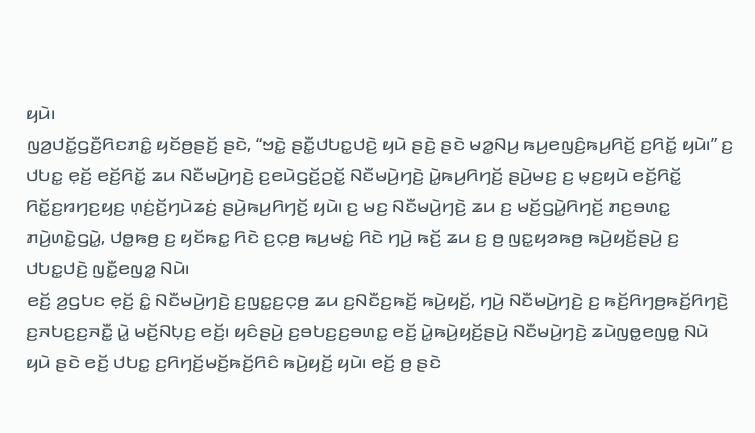ꤟꤣꤧ꤯
ꤜꤤ꤬ꤓꤢꤩ꤭ꤞꤢꤪ꤬ꤖꤢꤊꤢꤨ꤭ ꤟꤢꤩꤥ꤬ꤔꤢꤩ꤬ ꤔꤢꤧ, “ꤠꤢꤧ꤭ ꤔꤢꤪ꤭ꤓꤝꤢ꤭ꤓꤢꤧ꤬ ꤟꤣꤧ ꤔꤢꤧ꤬ ꤔꤢꤧ ꤗꤤ꤭ꤡꤣ꤬ ꤒꤣ꤬ꤕꤜꤢꤨ꤬ꤒꤣ꤬ꤖꤢꤩ꤬ ꤢ꤬ꤖꤢꤩ꤭ ꤟꤣꤧ꤯” ꤢ꤬ ꤓꤝꤢ꤭ ꤕ꤫ꤢꤩ꤬ ꤕꤢꤩ꤬ꤖꤢꤩ꤭ ꤘꤣ ꤡꤢꤪꤗꤣꤧ꤬ꤚꤢꤧ꤬ ꤢ꤬ꤕꤣꤧꤞꤢꤩ꤬ꤑꤢꤩ꤭ ꤡꤢꤪꤗꤣꤧ꤬ꤚꤢꤧ꤬ ꤣꤧ꤭ꤒꤣ꤬ꤖꤚꤢꤩ꤬ ꤔꤣꤧ꤬ꤗꤢ꤬ ꤢ꤬ ꤗ꤫ꤢ꤬ꤟꤣꤧ ꤕꤢꤩ꤬ꤖꤢꤩ꤭ ꤖꤢꤩ꤭ꤢ꤬ꤙꤚꤢ꤬ꤟꤢ꤬ ꤛ꤫ꤢꤦ꤬ꤢꤩ꤬ꤚꤣꤧꤘꤢꤦ꤬ ꤔꤣꤧ꤬ꤒꤣ꤬ꤖꤚꤢꤩ꤬ ꤟꤣꤧ꤯ ꤢ꤬ ꤗꤢ꤬ ꤡꤢꤪꤗꤣꤧ꤬ꤚꤢꤧ꤬ ꤘꤣ ꤢ꤬ ꤗꤢꤩ꤬ꤞꤣꤧ꤭ꤖꤚꤢꤩ꤬ ꤊꤢ꤬ꤋꤛꤢ꤭ ꤊꤣꤧ꤬ꤛꤢꤧ꤭ꤞꤣꤧ꤭, ꤓꤥ꤭ꤒꤥ꤬ ꤢ꤬ ꤟꤢꤩꤒꤢ꤭ ꤖꤢꤧ ꤢ꤬ꤍ꤫ꤥ꤬ ꤒꤣ꤬ꤗꤢꤦ꤭ ꤖꤢꤧ ꤚꤣꤧ꤬ ꤒꤢꤩ꤬ ꤘꤣ ꤢ꤬ ꤥ꤬ ꤜꤢ꤭ꤟꤤꤒꤥ꤬ ꤒꤣꤧ꤬ꤟꤢꤩ꤬ꤔꤣꤧ꤬ ꤢ꤬ ꤓꤝꤢ꤭ꤓꤢꤧ꤬ ꤜꤢꤪ꤭ꤕꤜꤤ꤭ ꤡꤣꤧ꤯
ꤕꤢꤩ꤬ ꤤ꤬ꤞꤝꤢ ꤕ꤫ꤢꤩ꤬ ꤢꤨ꤭ ꤡꤢꤪꤗꤣꤧ꤬ꤚꤢꤧ꤬ ꤢ꤬ꤜꤢ꤭ꤢ꤬ꤍ꤫ꤥ꤬ ꤘꤣ ꤢ꤬ꤡꤢꤪꤢ꤬ꤒꤢꤩ꤬ ꤒꤣꤧ꤬ꤟꤢꤩ꤬, ꤚꤣꤧ꤬ ꤡꤢꤪꤗꤣꤧ꤬ꤚꤢꤧ꤬ ꤢ꤬ ꤒꤢꤩ꤬ꤖꤚꤥ꤬ꤒꤢꤩ꤬ꤖꤚꤢꤧ꤬ ꤢ꤬ꤏꤝꤢ꤬ꤢ꤬ꤏꤢꤪ꤭ ꤣꤧ꤭ ꤗꤢꤩ꤬ꤡꤝ꤫ꤢ꤬ ꤕꤢꤩ꤬꤯ ꤟꤢꤨꤔꤣꤧ꤬ ꤢ꤬ꤋꤝꤢ꤬ꤢ꤬ꤋꤛꤢ꤭ ꤕꤢꤩ꤬ ꤣꤧ꤭ꤒꤣꤧ꤬ꤟꤢꤩ꤬ꤔꤣꤧ꤬ ꤡꤢꤪꤗꤣꤧ꤬ꤚꤢꤧ꤬ ꤘꤣꤧꤜꤥ꤭ꤕꤜꤥ꤭ ꤡꤣꤧ ꤟꤣꤧ ꤔꤢꤧ ꤕꤢꤩ꤬ ꤓꤝꤢ꤭ ꤢ꤬ꤖꤚꤢꤩ꤬ꤗꤢꤩ꤬ꤒꤢꤩ꤬ꤖꤢꤨ ꤒꤣꤧ꤬ꤟꤢꤩ꤬ ꤟꤣꤧ꤯ ꤕꤢꤩ꤬ ꤥ꤬ ꤔꤢꤧ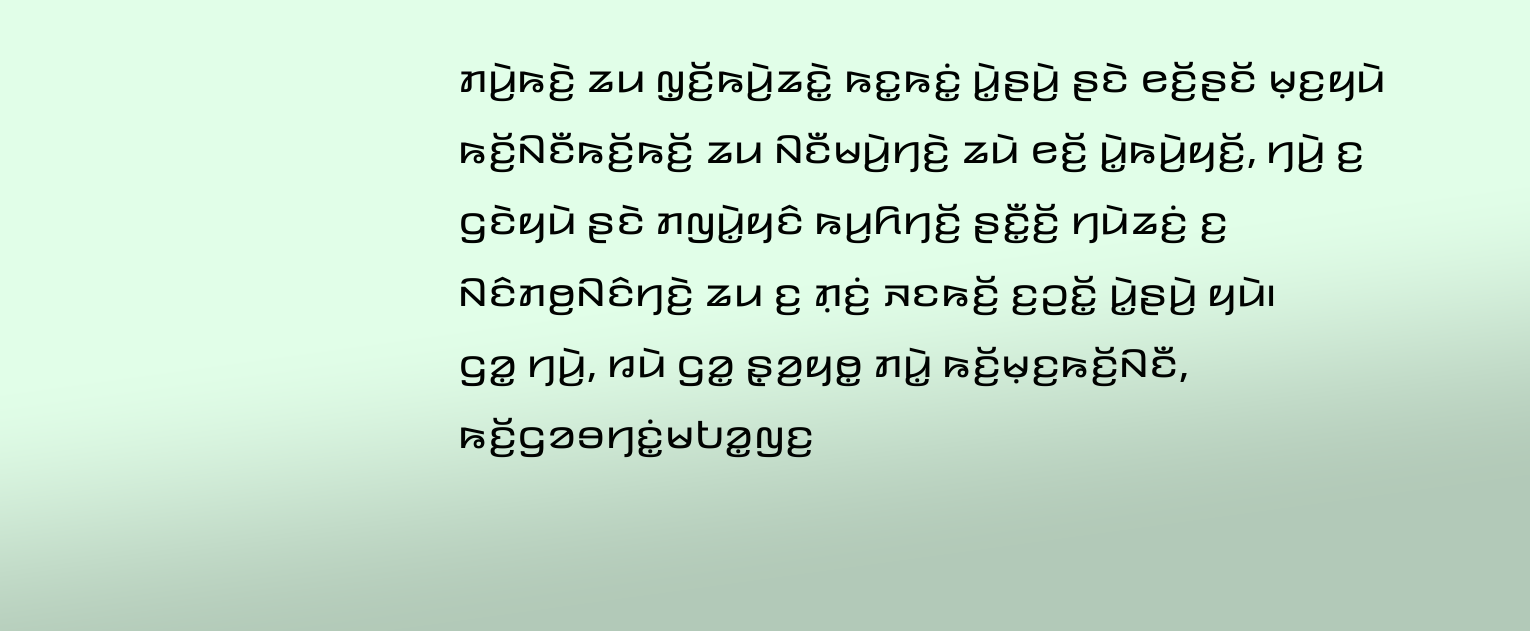ꤊꤣꤧ꤬ꤒꤢꤧ꤬ ꤘꤣ ꤜ꤫ꤢꤩ꤬ꤒꤣꤧ꤬ꤘꤢꤧ꤭ ꤒꤢ꤭ꤒꤢꤦ꤭ ꤣꤧ꤭ꤔꤣꤧ꤬ ꤔꤢꤧ ꤕꤢꤩ꤬ꤔꤢꤩ ꤗ꤫ꤢ꤬ꤟꤣꤧ ꤒꤢꤩ꤬ꤡꤢꤪꤒꤢꤩ꤬ꤒꤢꤩ꤬ ꤘꤣ ꤡꤢꤪꤗꤣꤧ꤬ꤚꤢꤧ꤬ ꤘꤣꤧ ꤕꤢꤩ꤬ ꤣꤧ꤭ꤒꤣꤧ꤬ꤟꤢꤩ꤬, ꤚꤣꤧ꤬ ꤢ꤬ ꤞꤢꤧꤟꤣꤧ ꤔꤢꤧ ꤊꤜꤣꤧ꤭ꤟꤢꤨ ꤒꤣ꤬ꤖꤚꤢꤩ꤬ ꤔꤢꤪ꤭ꤢꤩ꤬ ꤚꤣꤧꤘꤢꤦ꤬ ꤢ꤬ ꤡꤢꤨꤊꤥ꤬ꤡꤢꤨꤚꤢꤧ꤬ ꤘꤣ ꤢ꤬ ꤊ꤫ꤢꤦ꤬ ꤏꤢꤒꤢꤩ꤬ ꤢ꤬ꤑꤢꤩ꤭ ꤣꤧ꤭ꤔꤣꤧ꤬ ꤟꤣꤧ꤯
ꤞꤤ꤭ ꤚꤣꤧ꤬, ꤙꤣꤧ ꤞꤤ꤭ ꤔ꤫ꤤ꤬ꤟꤥ꤭ ꤊꤣꤧ꤭ ꤒꤢꤩ꤬ꤗ꤫ꤢ꤬ꤒꤢꤩ꤬ꤡꤢꤪ, ꤒꤢꤩ꤬ꤞꤤꤋꤚꤢꤦ꤭ꤗꤝꤤ꤭ꤜꤢ꤬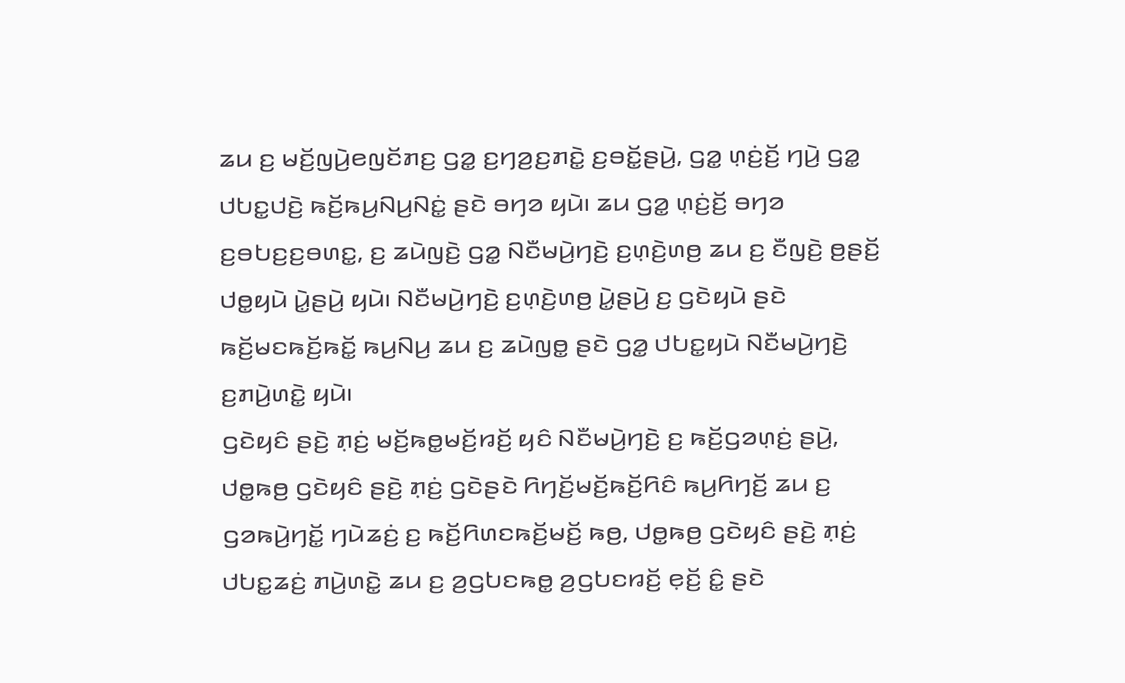ꤘꤣ ꤢ꤬ ꤗꤢꤩ꤬ꤜꤣꤧ꤬ꤕꤜꤢꤩꤊꤢ꤬ ꤞꤤ꤭ ꤢ꤬ꤚꤤ꤬ꤢ꤬ꤊꤢꤧ꤭ ꤢ꤬ꤋꤢꤩ꤭ꤔꤣꤧ꤬, ꤞꤤ꤭ ꤛ꤫ꤢꤦ꤬ꤢꤩ꤬ ꤚꤣꤧ꤬ ꤞꤤ꤭ ꤓꤝꤢ꤭ꤓꤢꤧ꤬ ꤒꤢꤩ꤬ꤒꤣ꤬ꤡꤣ꤬ꤡꤢꤦ꤭ ꤔꤢꤧ ꤋꤚꤤ ꤟꤣꤧ꤯ ꤘꤣ ꤞꤤ꤭ ꤛ꤫ꤢꤦ꤬ꤢꤩ꤬ ꤋꤚꤤ ꤢ꤬ꤋꤝꤢ꤬ꤢ꤬ꤋꤛꤢ꤭, ꤢ꤬ ꤘꤣꤧꤜꤢꤧ꤬ ꤞꤤ꤭ ꤡꤢꤪꤗꤣꤧ꤬ꤚꤢꤧ꤬ ꤢ꤬ꤛ꤫ꤢꤧ꤬ꤛꤥ꤬ ꤘꤣ ꤢ꤬ ꤢꤪꤜꤢꤧ꤬ ꤥ꤬ꤔꤢꤩ꤬ ꤓꤥ꤭ꤟꤣꤧ ꤣꤧ꤭ꤔꤣꤧ꤬ ꤟꤣꤧ꤯ ꤡꤢꤪꤗꤣꤧ꤬ꤚꤢꤧ꤬ ꤢ꤬ꤛ꤫ꤢꤧ꤬ꤛꤥ꤬ ꤣꤧ꤭ꤔꤣꤧ꤬ ꤢ꤬ ꤞꤢꤧꤟꤣꤧ ꤔꤢꤧ ꤒꤢꤩ꤬ꤗꤢꤒꤢꤩ꤬ꤒꤢꤩ꤭ ꤒꤣ꤬ꤡꤣ꤬ ꤘꤣ ꤢ꤬ ꤘꤣꤧꤜꤥ꤭ ꤔꤢꤧ ꤞꤤ꤭ ꤓꤝꤢ꤭ꤟꤣꤧ ꤡꤢꤪꤗꤣꤧ꤬ꤚꤢꤧ꤬ ꤢ꤬ꤊꤣꤧ꤬ꤛꤢꤧ꤭ ꤟꤣꤧ꤯
ꤞꤢꤧꤟꤢꤨ ꤔꤢꤧ꤬ ꤊ꤫ꤢꤦ꤬ ꤗꤢꤩ꤬ꤒꤥ꤭ꤗꤢꤩ꤬ꤙꤢꤩ꤬ ꤟꤢꤨ ꤡꤢꤪꤗꤣꤧ꤬ꤚꤢꤧ꤬ ꤢ꤬ ꤒꤢꤩ꤬ꤞꤤꤛ꤫ꤢꤦ꤬ ꤔꤣꤧ꤬, ꤓꤥ꤭ꤒꤥ꤬ ꤞꤢꤧꤟꤢꤨ ꤔꤢꤧ꤬ ꤊ꤫ꤢꤦ꤬ ꤞꤢꤧꤔꤢꤧ ꤖꤚꤢꤩ꤬ꤗꤢꤩ꤬ꤒꤢꤩ꤬ꤖꤢꤨ ꤒꤣ꤬ꤖꤚꤢꤩ꤬ ꤘꤣ ꤢ꤬ ꤞꤤꤒꤣꤧ꤬ꤚꤢꤩ꤭ ꤚꤣꤧꤘꤢꤦ꤬ ꤢ꤬ ꤒꤢꤩ꤬ꤖꤛꤢꤒꤢꤩ꤬ꤗꤢꤩ꤬ ꤒꤥ꤬, ꤓꤥ꤭ꤒꤥ꤬ ꤞꤢꤧꤟꤢꤨ ꤔꤢꤧ꤬ ꤊ꤫ꤢꤦ꤬ ꤓꤝꤢ꤭ꤘꤢꤦ꤬ ꤊꤣꤧ꤬ꤛꤢꤧ꤭ ꤘꤣ ꤢ꤬ ꤤ꤬ꤞꤝꤢꤒꤥ꤭ ꤤ꤬ꤞꤝꤢꤙꤢꤩ꤬ ꤕ꤫ꤢꤩ꤬ ꤢꤨ꤭ ꤔꤢꤧ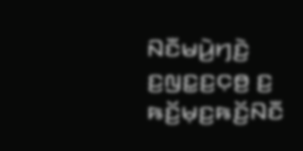ꤡꤢꤪꤗꤣꤧ꤬ꤚꤢꤧ꤬ ꤢ꤬ꤜꤢ꤭ꤢ꤬ꤍ꤫ꤥ꤬ ꤢ꤬ ꤒꤢꤩ꤬ꤗ꤫ꤢ꤬ꤒꤢꤩ꤬ꤡꤢꤪ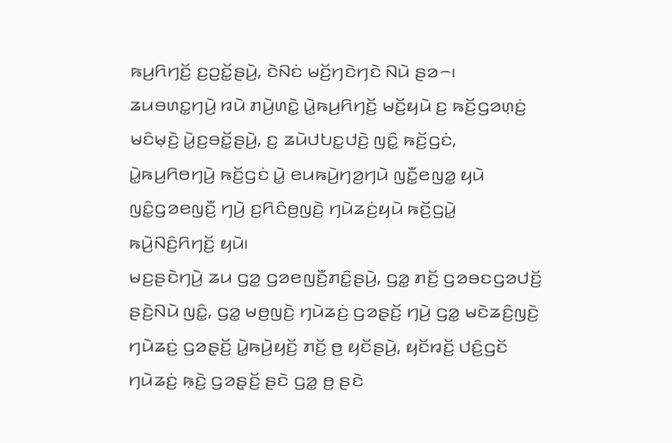ꤒꤣ꤬ꤖꤚꤢꤩ꤬ ꤢ꤬ꤑꤢꤩ꤭ꤔꤣꤧ꤬, ꤢꤧꤡꤢꤦ ꤗꤢꤩ꤬ꤚꤢꤧꤚꤢꤧ ꤡꤣꤧ ꤔꤤ꤮꤯
ꤘꤣꤋꤛꤢ꤭ꤚꤣꤧ꤬ ꤙꤣꤧ ꤊꤣꤧ꤬ꤛꤢꤧ꤭ ꤣꤧ꤭ꤒꤣ꤬ꤖꤚꤢꤩ꤬ ꤗꤢꤩ꤬ꤟꤣꤧ ꤢ꤬ ꤒꤢꤩ꤬ꤞꤤꤛ꤫ꤢꤦ꤬ ꤗꤢꤨꤗ꤫ꤢꤧ꤬ ꤣꤧ꤭ꤢ꤬ꤋꤢꤩ꤭ꤔꤣꤧ꤬, ꤢ꤬ ꤘꤣꤧꤓꤝꤢ꤭ꤓꤢꤧ꤬ ꤜꤢꤨ꤭ ꤒꤢꤩ꤬ꤞꤢꤦ, ꤣꤧ꤭ꤒꤣ꤬ꤖꤥꤚꤣꤧ꤬ ꤒꤢꤩ꤬ꤞꤢꤦ ꤣꤧ꤭ ꤕꤣꤒꤣꤧ꤬ꤚꤤ꤬ꤚꤣꤧ ꤜꤢꤪ꤭ꤕꤜꤤ꤭ ꤟꤣꤧ ꤜꤢꤨ꤭ꤞꤤꤕꤜꤢꤪ꤬ ꤚꤣꤧ꤬ ꤢ꤬ꤖꤢꤨꤥ꤬ꤜꤢꤧ꤬ ꤚꤣꤧꤘꤢꤦ꤬ꤟꤣꤧ ꤒꤢꤩ꤬ꤞꤣꤧ꤭ ꤒꤣꤧ꤬ꤡꤢꤨ꤬ꤖꤚꤢꤩ꤬ ꤟꤣꤧ꤯
ꤗꤢ꤬ꤔꤢꤧꤚꤣꤧ꤬ ꤘꤣ ꤞꤤ꤭ ꤞꤤꤕꤜꤢꤪ꤬ꤊꤢꤨ꤭ꤔꤣꤧ꤬, ꤞꤤ꤭ ꤊꤢꤩ꤬ ꤞꤤꤋꤢꤞꤤꤓꤢꤩ꤬ ꤔꤢꤧ꤬ꤡꤣꤧ ꤜꤢꤨ꤭, ꤞꤤ꤭ ꤗꤥ꤬ꤜꤢꤧ꤬ ꤚꤣꤧꤘꤢꤦ꤬ ꤞꤤꤔ꤫ꤢꤩ꤬ ꤚꤣꤧ꤬ ꤞꤤ꤭ ꤗꤢꤧꤘꤢꤨ꤬ꤜꤢꤧ꤬ ꤚꤣꤧꤘꤢꤦ꤬ ꤞꤤꤔ꤫ꤢꤩ꤬ ꤣꤧ꤭ꤒꤣꤧ꤬ꤟꤢꤩ꤬ ꤊꤢꤩ꤬ ꤥ꤬ ꤟꤢꤩꤔꤣꤧ꤬, ꤟꤢꤩꤙꤢꤩ꤬ ꤓꤢꤨ꤬ꤞꤢꤩ ꤚꤣꤧꤘꤢꤦ꤬ ꤒ꤫ꤢꤧ꤬ ꤞꤤꤔ꤫ꤢꤩ꤬ ꤔꤢꤧ ꤞꤤ꤭ ꤥ꤬ ꤔꤢꤧ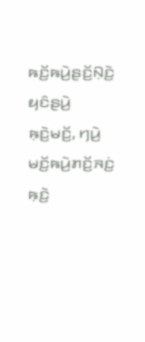ꤒꤢꤩ꤬ꤒꤣꤧ꤬ꤔꤢꤩ꤬ꤡ꤫ꤢꤧ꤬ ꤟꤢꤨꤔꤣꤧ꤬ ꤒ꤫ꤢꤧ꤬ꤗꤢꤩ꤬, ꤚꤣꤧ꤬ ꤗꤢꤩ꤬ꤒꤣꤧ꤬ꤊꤢꤩ꤬ꤏꤢꤦ꤬ ꤒ꤫ꤢꤧ꤬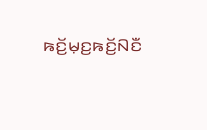ꤒꤢꤩ꤬ꤗ꤫ꤢ꤬ꤒꤢꤩ꤬ꤡꤢꤪ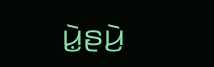ꤣꤧ꤭ꤔꤣꤧ꤬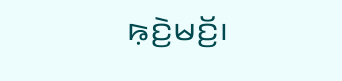ꤒ꤫ꤢꤧ꤬ꤗꤢꤩ꤬꤯